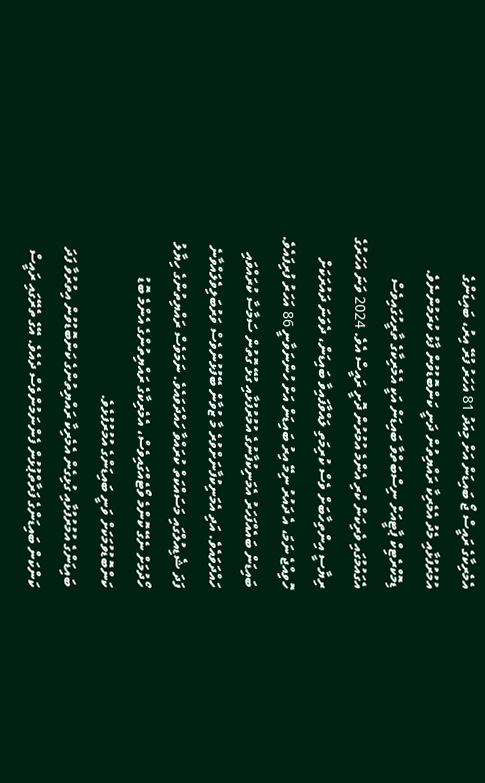އެމެރިކާގެ ރައީސް ޖޯ ބައިޑަން އަށް މިއަދު 81 އަހަރު ފުރޭ އިރު، ބައިޑަންގެ އުމުރުފުޅާއި މެދު އެމެރިކާ ރައްޔިތުން ދަނީ ކަންބޮޑުވުން ފާޅު ކުރަމުންނެވެ.
ޑިމޮކްރެޓިކް ޕާޓީއަށް ނިސްބަތްވާ ބައިޑަން އަކީ އެމެރިކާގެ ތާރީހުގައިވެސް އެގައުމުގައި ވެރިކަން ކުރި އެންމެ އުމުރުން ދޮށީ ރައީސް އެވެ. 2024 ވަނަ އަހަރުގެ ރިޔާސީ އިންތިހާބަށް ވެސް ކުރިމަތި ލައްވާފައިވާ ބައިޑަން، ދެވަނަ ދައުރަކަށް ހޮވިއްޖެ ނަމަ، އެ ދައުރު ނިމޭ އިރު ބައިޑަން އަށް ހުންނަވާނީ 86 އަހަރު ފުރިފައެވެ.
ބައިޑަން ބައެއްފަހަރު އެމަނިކުފާނުގެ އުމުރުފުޅާއި ގުޅޭ ގޮތުން ސަމާސާ ކުރައްވައި ހައްދަވައެވެ. އަދި އެމަނިކުފާނަށްވުރެ މާ ޒުވާން ބޭފުޅުންވެސް ވަރުބަލިވެލައްވާނެ ފަދަ ޝެޑިއުލްގައި މަސައްކަތް ކުރައްވާ ހައްދަވައެވެ. ނަމަވެސް ރައްޔިތުންގެ ހިޔާލު ހޯދުމަށް ނެގޭ ކޮންމެ ވޯޓެއްގައިވެސް، އެމެރިކާގެ ރައްޔިތުންގެ އެންމެ ބޮޑު ކަންބޮޑުވުމަކަށް ވަނީ ބައިޑަންގެ އުމުރުފުޅެވެ.
ބައިޑަންގެ އުމުރުފުޅާއި ގުޅިގެން އެމެރިކާ ރައްޔިތުންގެ ކަންބޮޑުވުން އިތުރުވާ ފަދަ ކަންކަން ބައިޑަންގެ ފަރާތްޕުޅުން ފެންނަމުންވެސް ދެއެވެ. އޭގެ ތެރޭގައި ރައީސް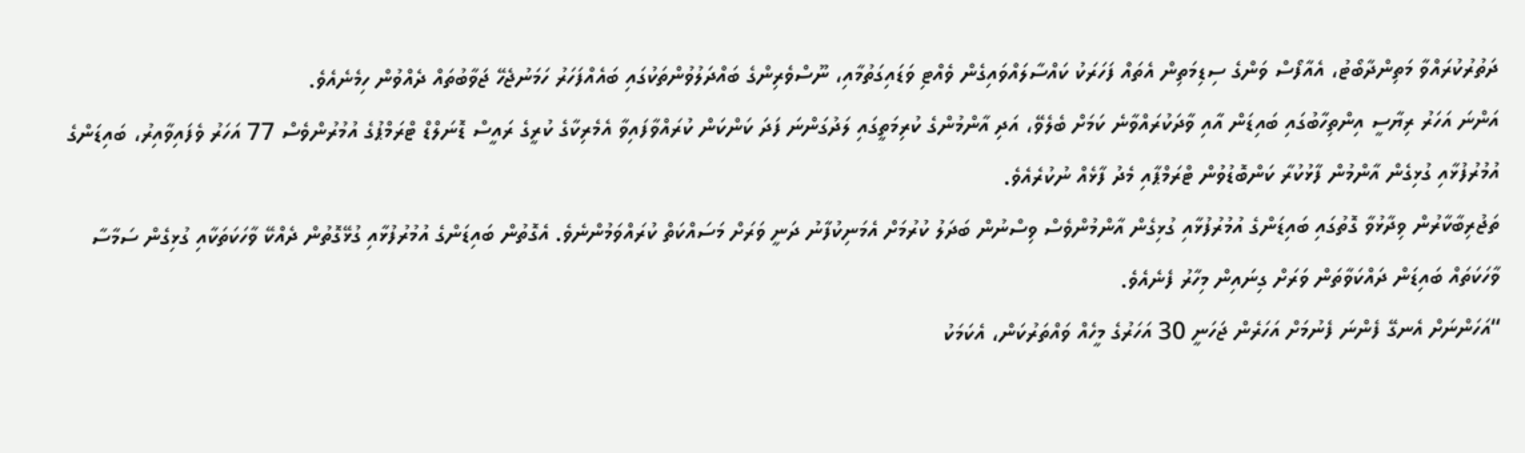ދަތުރުކުރައްވާ މަތިންދާބޯޓު، އެއާފޯސް ވަންގެ ސިޑިމަތިން އެތައް ފަހަރަކު ކައްސާލައްވައިގެން ވެއްޓި ވަޑައިގަތުމާއި، ނޫސްވެރިންގެ ބައްދަލުވުންތަކުގައި ބައެއްފަހަރު ހަމަނުޖެހޭ ޖަވާބުތައް ދެއްވުން ހިމެނެއެވެ.
އަންނަ އަހަރު ރިޔާސީ އިންތިހާބުގައި ބައިޑަން އާއި ވާދަކުރައްވާނެ ކަމަށް ބެލެވޭ، އަދި އާންމުންގެ ކުރިމަތީގައި ލަދުގަންނަ ފަދަ ކަންކަން ކުރައްވާފައިވާ އެމެރިކާގެ ކުރީގެ ރައީސް ޑޮނަލްޑް ޓްރަމްޕުގެ އުމުރުންވެސް 77 އަހަރު ވެފައިވާއިރު، ބައިޑަންގެ އުމުރުފުޅާއި ގުޅިގެން އާންމުން ފާޅުކުރާ ކަންބޮޑުވުން ޓްރަމްޕާއި މެދު ފާޅެއް ނުކުރެއެވެ.
ތަޖުރިބާކާރުން ވިދާޅުވާ ގޮތުގައި ބައިޑަންގެ އުމުރުފުޅާއި ގުޅިގެން އާންމުންވެސް ވިސްނުން ބަދަލު ކުރުމަށް އެމަނިކުފާނު ދަނީ ވަރަށް މަސައްކަތް ކުރައްވަމުންނެވެ. އެގޮތުން ބައިޑަންގެ އުމުރުފުޅާއި ގުޅޭގޮތުން ދެއްކޭ ވާހަކަތަކާއި ގުޅިގެން ސަމާސާ ވާހަކަތައް ބައިޑަން ދައްކަވާތަން ވަރަށް ގިނައިން މިހާރު ފެނެއެވެ.
“އަހަންނަށް އެނގޭ ފެންނަ ފެނުމަށް އަހަރެން ޖަހަނީ 30 އަހަރުގެ މީހެއް ވައްތަރުކަން، އެކަމަކު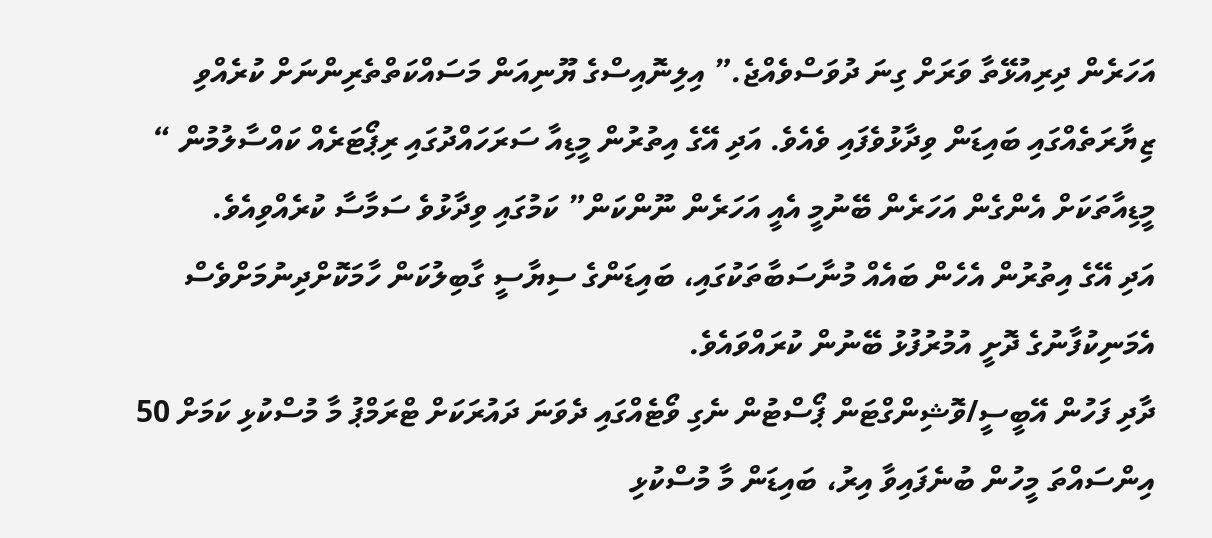އަހަރެން ދިރިއުޅޭތާ ވަރަށް ގިނަ ދުވަސްވެއްޖެ.” އިލިނޮއިސްގެ ޔޫނިއަން މަސައްކަތްތެރިންނަށް ކުރެއްވި ޒިޔާރަތެއްގައި ބައިޑަން ވިދާޅުވެފައި ވެއެވެ. އަދި އޭގެ އިތުރުން މީޑިއާ ސަރަހައްދުގައި ރިޕޯޓަރެއް ކައްސާލުމުން “ މީޑިއާތަކަށް އެންގެން އަހަރެން ބޭނުމީ އެއީ އަހަރެން ނޫންކަން” ކަމުގައި ވިދާޅުވެ ސަމާސާ ކުރެއްވިއެވެ.
އަދި އޭގެ އިތުރުން އެހެން ބައެއް މުނާސަބާތަކުގައި، ބައިޑަންގެ ސިޔާސީ ގާބިލުކަން ހާމަކޮށްދިނުމަށްވެސް އެމަނިކުފާނުގެ ދޮށީ އުމުރުފުޅު ބޭނުން ކުރައްވައެވެ.
ދާދި ފަހުން އޭބީސީ/ވޮޝިންގްޓަން ޕޯސްޓުން ނެގި ވޯޓެއްގައި ދެވަނަ ދައުރަކަށް ޓްރަމްޕު މާ މުސްކުޅި ކަމަށް 50 އިންސައްތަ މީހުން ބުނެފައިވާ އިރު، ބައިޑަން މާ މުސްކުޅި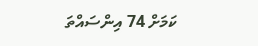ކަމަށް 74 އިންސައްތަ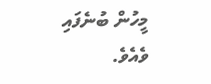މީހުން ބުނެފައި ވެއެވެ.